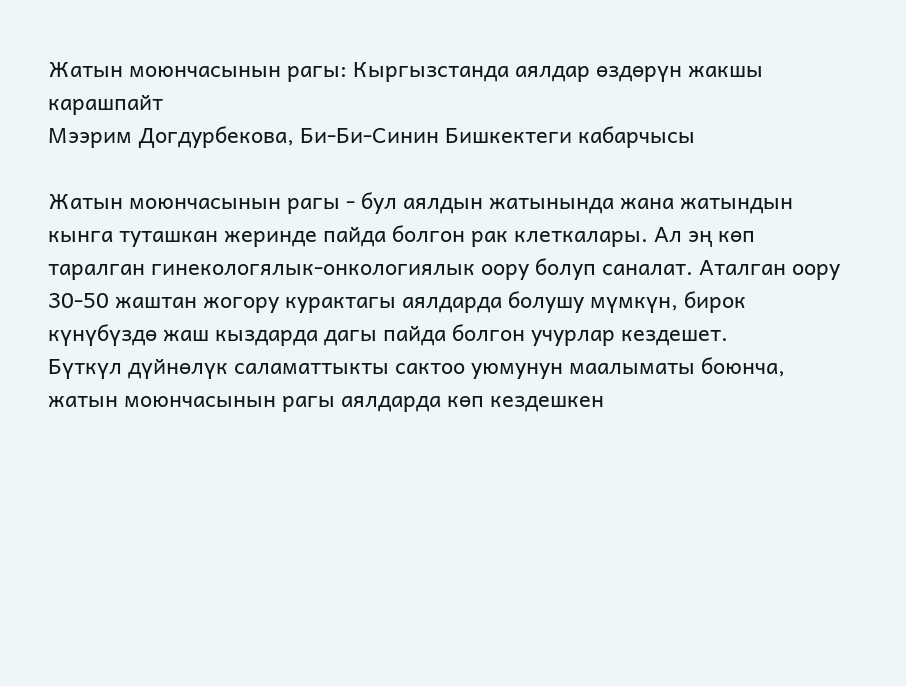Жатын моюнчасынын рагы: Кыргызстанда аялдар өздөрүн жакшы карашпайт
Мээрим Догдурбекова, Би-Би-Синин Бишкектеги кабарчысы

Жатын моюнчасынын рагы - бул аялдын жатынында жана жатындын кынга туташкан жеринде пайда болгон рак клеткалары. Ал эң көп таралган гинекологялык-онкологиялык оору болуп саналат. Аталган оору 30-50 жаштан жогору курактагы аялдарда болушу мүмкүн, бирок күнүбүздө жаш кыздарда дагы пайда болгон учурлар кездешет.
Бүткүл дүйнөлүк саламаттыкты сактоо уюмунун маалыматы боюнча, жатын моюнчасынын рагы аялдарда көп кездешкен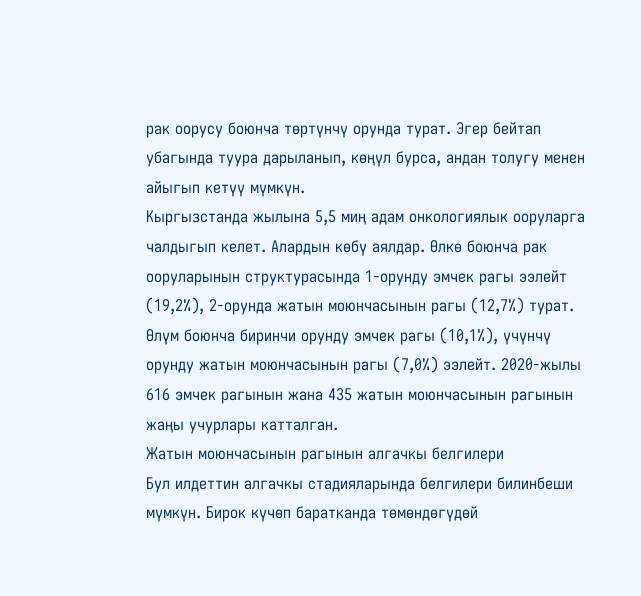рак оорусу боюнча төртүнчү орунда турат. Эгер бейтап убагында туура дарыланып, көңүл бурса, андан толугу менен айыгып кетүү мүмкүн.
Кыргызстанда жылына 5,5 миң адам онкологиялык ооруларга чалдыгып келет. Алардын көбү аялдар. Өлкө боюнча рак ооруларынын структурасында 1-орунду эмчек рагы ээлейт (19,2%), 2-орунда жатын моюнчасынын рагы (12,7%) турат.
Өлүм боюнча биринчи орунду эмчек рагы (10,1%), үчүнчү орунду жатын моюнчасынын рагы (7,0%) ээлейт. 2020-жылы 616 эмчек рагынын жана 435 жатын моюнчасынын рагынын жаңы учурлары катталган.
Жатын моюнчасынын рагынын алгачкы белгилери
Бул илдеттин алгачкы стадияларында белгилери билинбеши мүмкүн. Бирок күчөп баратканда төмөндөгүдөй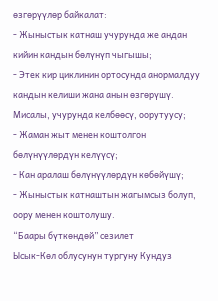өзгөрүүлөр байкалат:
- Жыныстык катнаш учурунда же андан кийин кандын бөлүнүп чыгышы;
- Этек кир циклинин ортосунда анормалдуу кандын келиши жана анын өзгөрүшү. Мисалы, учурунда келбөөсү, оорутуусу;
- Жаман жыт менен коштолгон бөлүнүүлөрдүн келүүсү;
- Кан аралаш бөлүнүүлөрдүн көбөйүшү;
- Жыныстык катнаштын жагымсыз болуп, оору менен коштолушу.
“Баары бүткөндөй” сезилет
Ысык-Көл облусунун тургуну Кундуз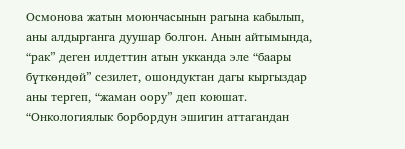Осмонова жатын моюнчасынын рагына кабылып, аны алдырганга дуушар болгон. Анын айтымында, “рак” деген илдеттин атын укканда эле “баары бүткөндөй” сезилет, ошондуктан дагы кыргыздар аны тергеп, “жаман оору” деп коюшат.
“Онкологиялык борбордун эшигин аттагандан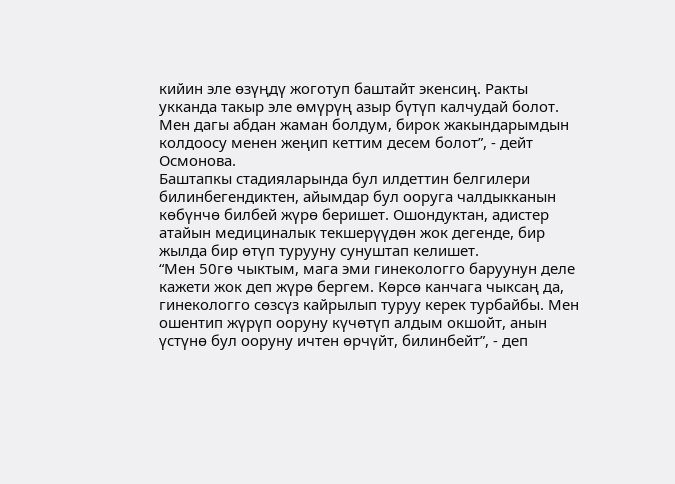кийин эле өзүңдү жоготуп баштайт экенсиң. Ракты укканда такыр эле өмүрүң азыр бүтүп калчудай болот. Мен дагы абдан жаман болдум, бирок жакындарымдын колдоосу менен жеңип кеттим десем болот”, - дейт Осмонова.
Баштапкы стадияларында бул илдеттин белгилери билинбегендиктен, айымдар бул ооруга чалдыкканын көбүнчө билбей жүрө беришет. Ошондуктан, адистер атайын медициналык текшерүүдөн жок дегенде, бир жылда бир өтүп турууну сунуштап келишет.
“Мен 50гө чыктым, мага эми гинекологго баруунун деле кажети жок деп жүрө бергем. Көрсө канчага чыксаң да, гинекологго сөзсүз кайрылып туруу керек турбайбы. Мен ошентип жүрүп ооруну күчөтүп алдым окшойт, анын үстүнө бул ооруну ичтен өрчүйт, билинбейт”, - деп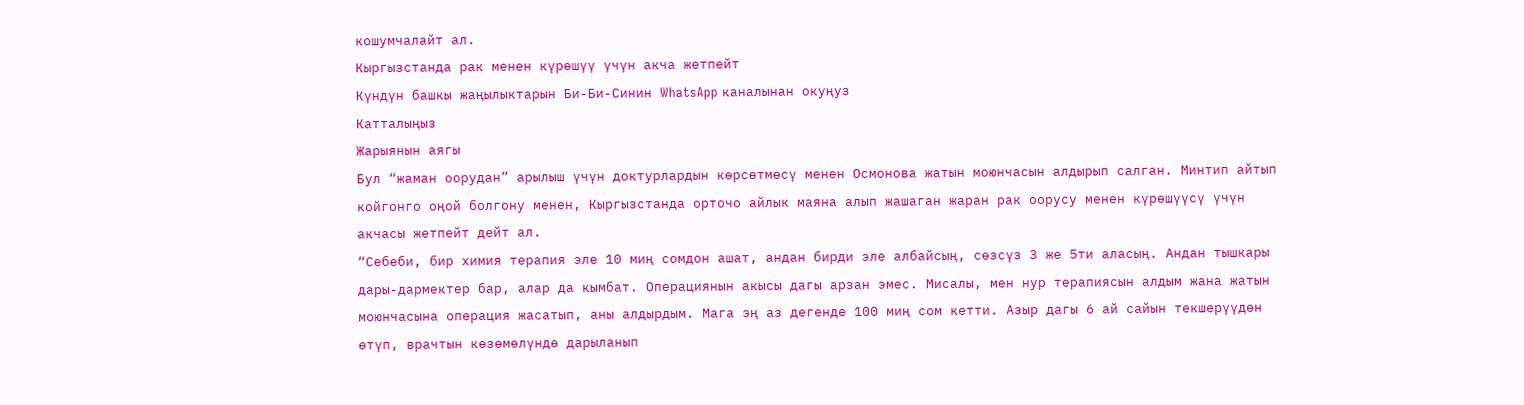кошумчалайт ал.
Кыргызстанда рак менен күрөшүү үчүн акча жетпейт
Күндүн башкы жаңылыктарын Би-Би-Синин WhatsApp каналынан окуңуз
Катталыңыз
Жарыянын аягы
Бул “жаман оорудан” арылыш үчүн доктурлардын көрсөтмөсү менен Осмонова жатын моюнчасын алдырып салган. Минтип айтып койгонго оңой болгону менен, Кыргызстанда орточо айлык маяна алып жашаган жаран рак оорусу менен күрөшүүсү үчүн акчасы жетпейт дейт ал.
“Себеби, бир химия терапия эле 10 миң сомдон ашат, андан бирди эле албайсың, сөзсүз 3 же 5ти аласың. Андан тышкары дары-дармектер бар, алар да кымбат. Операциянын акысы дагы арзан эмес. Мисалы, мен нур терапиясын алдым жана жатын моюнчасына операция жасатып, аны алдырдым. Мага эң аз дегенде 100 миң сом кетти. Азыр дагы 6 ай сайын текшерүүдөн өтүп, врачтын көзөмөлүндө дарыланып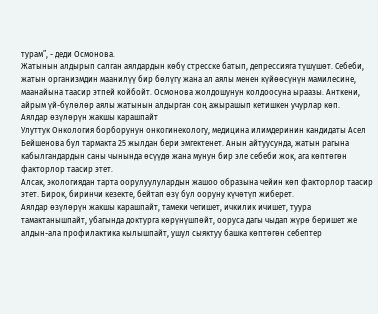турам”, - деди Осмонова.
Жатынын алдырып салган аялдардын көбү стресске батып, депрессияга түшүшөт. Себеби, жатын организмдин маанилүү бир бөлүгү жана ал аялы менен күйөөсүнүн мамилесине, маанайына таасир этпей койбойт. Осмонова жолдошунун колдоосуна ыраазы. Анткени, айрым үй-бүлөлөр аялы жатынын алдырган соң ажырашып кетишкен учурлар көп.
Аялдар өзүлөрүн жакшы карашпайт
Улуттук Онкология борборунун онкогинекологу, медицина илимдеринин кандидаты Асел Бейшенова бул тармакта 25 жылдан бери эмгектенет. Анын айтуусунда, жатын рагына кабылгандардын саны чынында өсүүдө жана мунун бир эле себеби жок, ага көптөгөн факторлор таасир этет.
Алсак, экологиядан тарта оорулуулулардын жашоо образына чейин көп факторлор таасир этет. Бирок, биринчи кезекте, бейтап өзү бул ооруну күчөтүп жиберет.
Аялдар өзүлөрүн жакшы карашпайт, тамеки чегишет, ичкилик ичишет, туура тамактанышпайт, убагында доктурга көрүнүшпөйт, ооруса дагы чыдап жүрө беришет же алдын-ала профилактика кылышпайт, ушул сыяктуу башка көптөгөн себептер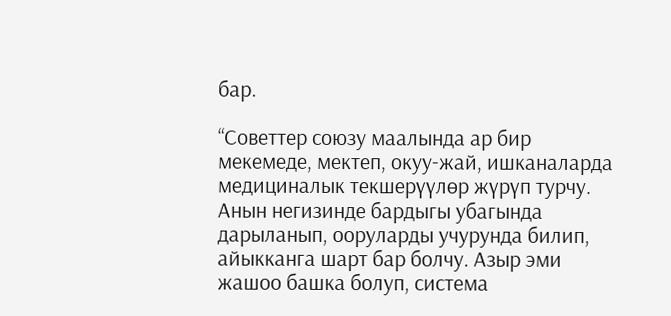бар.

“Советтер союзу маалында ар бир мекемеде, мектеп, окуу-жай, ишканаларда медициналык текшерүүлөр жүрүп турчу. Анын негизинде бардыгы убагында дарыланып, ооруларды учурунда билип, айыкканга шарт бар болчу. Азыр эми жашоо башка болуп, система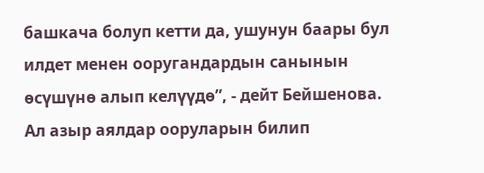башкача болуп кетти да, ушунун баары бул илдет менен ооругандардын санынын өсүшүнө алып келүүдө”, - дейт Бейшенова.
Ал азыр аялдар ооруларын билип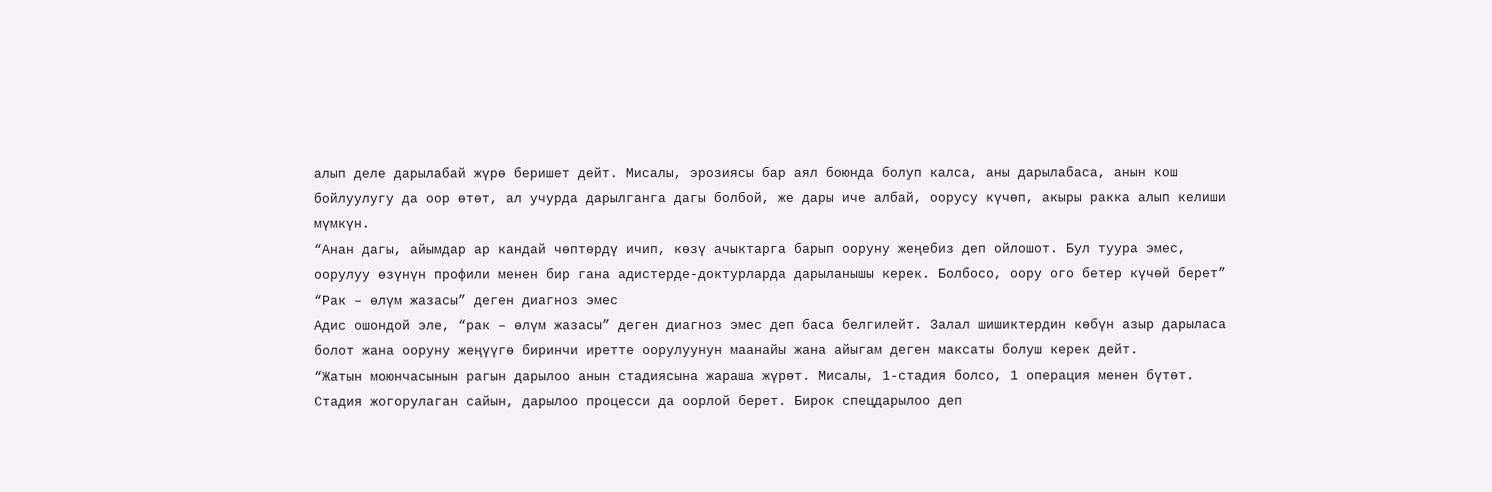алып деле дарылабай жүрө беришет дейт. Мисалы, эрозиясы бар аял боюнда болуп калса, аны дарылабаса, анын кош бойлуулугу да оор өтөт, ал учурда дарылганга дагы болбой, же дары иче албай, оорусу күчөп, акыры ракка алып келиши мүмкүн.
“Анан дагы, айымдар ар кандай чөптөрдү ичип, көзү ачыктарга барып ооруну жеңебиз деп ойлошот. Бул туура эмес, оорулуу өзүнүн профили менен бир гана адистерде-доктурларда дарыланышы керек. Болбосо, оору ого бетер күчөй берет”
“Рак – өлүм жазасы” деген диагноз эмес
Адис ошондой эле, “рак – өлүм жазасы” деген диагноз эмес деп баса белгилейт. Залал шишиктердин көбүн азыр дарыласа болот жана ооруну жеңүүгө биринчи иретте оорулуунун маанайы жана айыгам деген максаты болуш керек дейт.
“Жатын моюнчасынын рагын дарылоо анын стадиясына жараша жүрөт. Мисалы, 1-стадия болсо, 1 операция менен бүтөт. Стадия жогорулаган сайын, дарылоо процесси да оорлой берет. Бирок спецдарылоо деп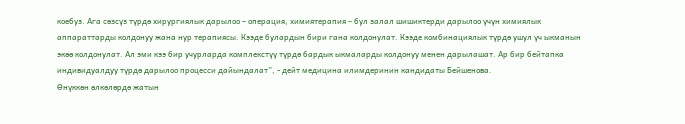коебуз. Ага сөзсүз түрдө хирургиялык дарылоо – операция, химиятерапия – бул залал шишиктерди дарылоо үчүн химиялык аппараттарды колдонуу жана нур терапиясы. Кээде булардын бири гана колдонулат. Кээде комбинациялык түрдө ушул үч ыкманын экөө колдонулат. Ал эми кээ бир учурларда комплекстүү түрдө бардык ыкмаларды колдонуу менен дарылашат. Ар бир бейтапка индивидуалдуу түрдө дарылоо процесси дайындалат”, - дейт медицина илимдеринин кандидаты Бейшенова.
Өнүккөн өлкөлөрдө жатын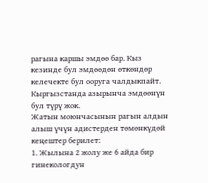рагына каршы эмдөө бар. Кыз кезинде бул эмдөөдөн өткөндөр келечекте бул ооруга чалдыкпайт. Кыргызстанда азырынча эмдөөнүн бул түрү жок.
Жатын моюнчасынын рагын алдын алыш үчүн адистерден төмөнкүдөй кеңештер берилет:
1. Жылына 2 жолу же 6 айда бир гинекологдун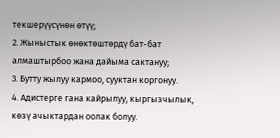текшерүүсүнөн өтүү;
2. Жыныстык өнөктөштөрдү бат-бат алмаштырбоо жана дайыма сактануу;
3. Бутту жылуу кармоо, сууктан коргонуу.
4. Адистерге гана кайрылуу, кыргызчылык, көзү ачыктардан оолак болуу.